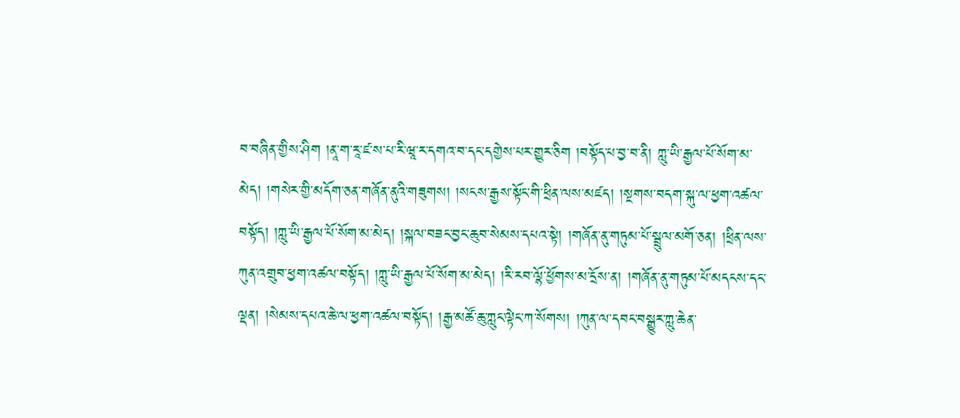བ་བཞིན་གྱིས་ཤིག །ནཱ་ག་རཱ་ཛ་ས་པ་རི་ཝཱ་ར་དགའ་བ་དང་དགྱེས་པར་གྱུར་ཅིག །བསྟོད་པ་བྱ་བ་ནི། ཀླུ་ཡི་རྒྱལ་པོ་སོག་མ་མེད། །གསེར་གྱི་མདོག་ཅན་གཞོན་ནུའི་གཟུགས། །སངས་རྒྱས་སྟོང་གི་ཕྲིན་ལས་མཛད། །སྔགས་བདག་སྐུ་ལ་ཕྱག་འཚལ་བསྟོད། །ཀླུ་ཡི་རྒྱལ་པོ་སོག་མ་མེད། །སྐལ་བཟང་བྱང་ཆུབ་སེམས་དཔའ་སྟེ། །གཞོན་ནུ་གཏུམ་པོ་སྦྲུལ་མགོ་ཅན། །ཕྲིན་ལས་ཀུན་འགྲུབ་ཕྱག་འཚལ་བསྟོད། །ཀླུ་ཡི་རྒྱལ་པོ་སོག་མ་མེད། །རི་རབ་ལྷོ་ཕྱོགས་མ་དྲོས་ན། །གཞོན་ནུ་གཏུམ་པོ་མདངས་དང་ལྡན། །སེམས་དཔའ་ཆེ་ལ་ཕྱག་འཚལ་བསྟོད། །རྒྱ་མཚོ་ཆུ་ཀླུང་ལྟེང་ཀ་སོགས། །ཀུན་ལ་དབང་བསྒྱུར་ཀླུ་ཆེན་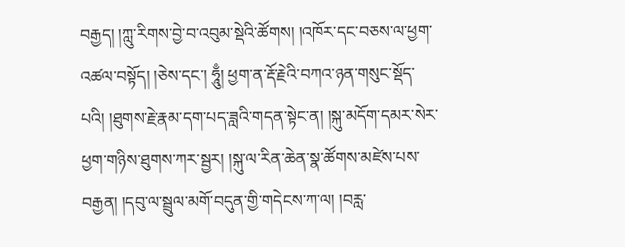བརྒྱད། །ཀླུ་རིགས་བྱེ་བ་འབུམ་སྡེའི་ཚོགས། །འཁོར་དང་བཅས་ལ་ཕྱག་འཚལ་བསྟོད། །ཅེས་དང་། ཧཱུྃ། ཕྱག་ན་རྡོ་རྗེའི་བཀའ་ཉན་གསུང་སྡོད་པའི། །ཐུགས་རྗེ་རྣམ་དག་པད་ཟླའི་གདན་སྟེང་ན། །སྐུ་མདོག་དམར་སེར་ཕྱག་གཉིས་ཐུགས་ཀར་སྦྱར། །སྐུ་ལ་རིན་ཆེན་སྣ་ཚོགས་མཛེས་པས་བརྒྱན། །དབུ་ལ་སྦྲུལ་མགོ་བདུན་གྱི་གདེངས་ཀ་ལ། །བརླ་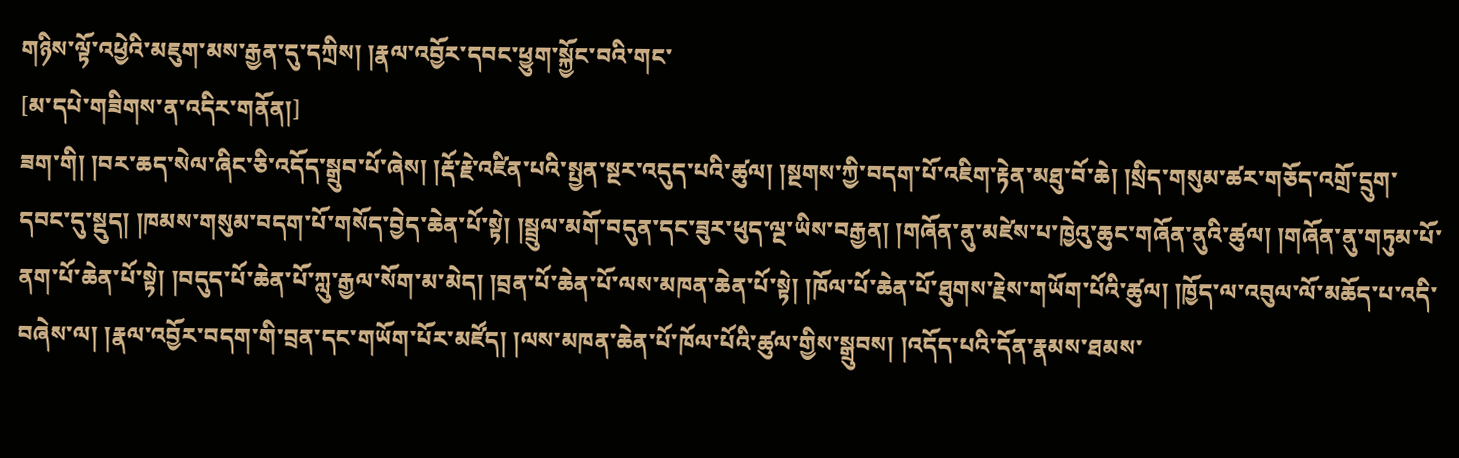གཉིས་ལྟོ་འཕྱེའི་མཇུག་མས་རྒྱན་དུ་དཀྲིས། །རྣལ་འབྱོར་དབང་ཕྱུག་སྐྱོང་བའི་གང་
[མ་དཔེ་གཟིགས་ན་འདིར་གནོན།]
ཟག་གི། །བར་ཆད་སེལ་ཞིང་ཅི་འདོད་སྒྲུབ་པོ་ཞེས། །རྡོ་རྗེ་འཛིན་པའི་སྤྱན་སྔར་འདུད་པའི་ཚུལ། །སྔགས་ཀྱི་བདག་པོ་འཇིག་རྟེན་མཐུ་བོ་ཆེ། །སྲིད་གསུམ་ཚར་གཅོད་འགྲོ་དྲུག་དབང་དུ་སྡུད། །ཁམས་གསུམ་བདག་པོ་གསོད་བྱེད་ཆེན་པོ་སྟེ། །སྦྲུལ་མགོ་བདུན་དང་ཟུར་ཕུད་ལྔ་ཡིས་བརྒྱན། །གཞོན་ནུ་མཛེས་པ་ཁྱེའུ་ཆུང་གཞོན་ནུའི་ཚུལ། །གཞོན་ནུ་གཏུམ་པོ་ནག་པོ་ཆེན་པོ་སྟེ། །བདུད་པོ་ཆེན་པོ་ཀླུ་རྒྱལ་སོག་མ་མེད། །བྲན་པོ་ཆེན་པོ་ལས་མཁན་ཆེན་པོ་སྟེ། །ཁོལ་པོ་ཆེན་པོ་ཐུགས་རྗེས་གཡོག་པོའི་ཚུལ། །ཁྱོད་ལ་འབུལ་ལོ་མཆོད་པ་འདི་བཞེས་ལ། །རྣལ་འབྱོར་བདག་གི་བྲན་དང་གཡོག་པོར་མཛོད། །ལས་མཁན་ཆེན་པོ་ཁོལ་པོའི་ཚུལ་གྱིས་སྒྲུབས། །འདོད་པའི་དོན་རྣམས་ཐམས་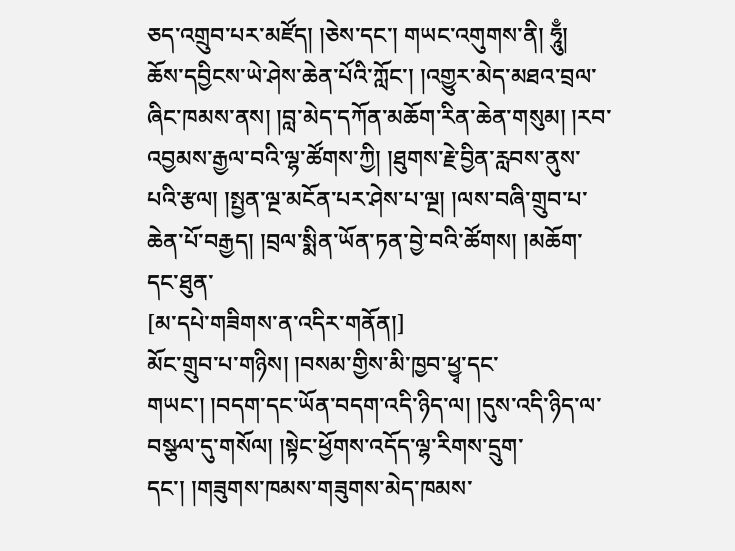ཅད་འགྲུབ་པར་མཛོད། །ཅེས་དང་། གཡང་འགུགས་ནི། ཧཱུྃ། ཆོས་དབྱིངས་ཡེ་ཤེས་ཆེན་པོའི་ཀློང་། །འགྱུར་མེད་མཐའ་བྲལ་ཞིང་ཁམས་ནས། །བླ་མེད་དཀོན་མཆོག་རིན་ཆེན་གསུམ། །རབ་འབྱམས་རྒྱལ་བའི་ལྷ་ཚོགས་ཀྱི། །ཐུགས་རྗེ་བྱིན་རླབས་ནུས་པའི་རྩལ། །སྤྱན་ལྔ་མངོན་པར་ཤེས་པ་ལྔ། །ལས་བཞི་གྲུབ་པ་ཆེན་པོ་བརྒྱད། །བྲལ་སྨིན་ཡོན་ཏན་བྱེ་བའི་ཚོགས། །མཆོག་དང་ཐུན་
[མ་དཔེ་གཟིགས་ན་འདིར་གནོན།]
མོང་གྲུབ་པ་གཉིས། །བསམ་གྱིས་མི་ཁྱབ་ཕྱྭ་དང་གཡང་། །བདག་དང་ཡོན་བདག་འདི་ཉིད་ལ། །དུས་འདི་ཉིད་ལ་བསྩལ་དུ་གསོལ། །སྟེང་ཕྱོགས་འདོད་ལྷ་རིགས་དྲུག་དང་། །གཟུགས་ཁམས་གཟུགས་མེད་ཁམས་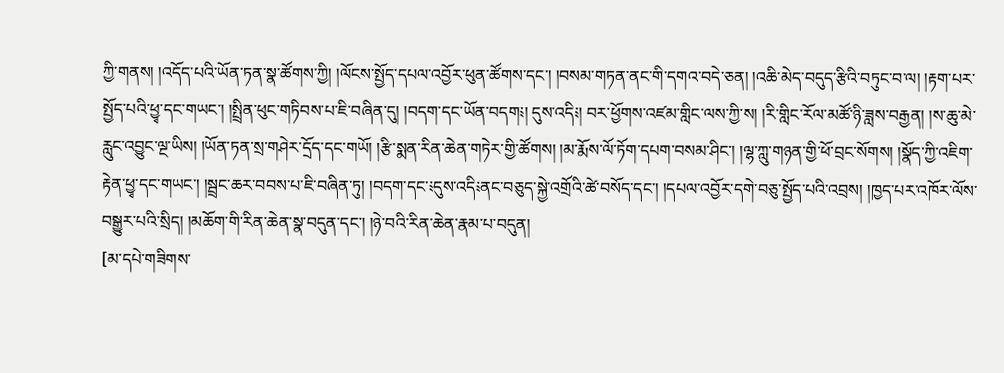ཀྱི་གནས། །འདོད་པའི་ཡོན་ཏན་སྣ་ཚོགས་ཀྱི། །ལོངས་སྤྱོད་དཔལ་འབྱོར་ཕུན་ཚོགས་དང་། །བསམ་གཏན་ནང་གི་དགའ་བདེ་ཅན། །འཆི་མེད་བདུད་རྩིའི་བཏུང་བ་ལ། །རྟག་པར་སྤྱོད་པའི་ཕྱྭ་དང་གཡང་། །སྤྲིན་ཕུང་གཏིབས་པ་ཇི་བཞིན་དུ། །བདག་དང་ཡོན་བདག༴། དུས་འདི༴། བར་ཕྱོགས་འཛམ་གླིང་ལས་ཀྱི་ས། །རི་གླིང་རོལ་མཚོ་ཉི་ཟླས་བརྒྱན། །ས་ཆུ་མེ་རླུང་འབྱུང་ལྔ་ཡིས། །ཡོན་ཏན་སྲ་གཤེར་དྲོད་དང་གཡོ། །རྩི་སྨན་རིན་ཆེན་གཏེར་གྱི་ཚོགས། །མ་རྨོས་ལོ་ཏོག་དཔག་བསམ་ཤིང་། །ལྷ་ཀླུ་གཉན་གྱི་ཕོ་བྲང་སོགས། །སྣོད་ཀྱི་འཇིག་རྟེན་ཕྱྭ་དང་གཡང་། །སྦྲང་ཆར་བབས་པ་ཇི་བཞིན་ཏུ། །བདག་དང་༴དུས་འདི༴ནང་བཅུད་སྐྱེ་འགྲོའི་ཚེ་བསོད་དང་། །དཔལ་འབྱོར་དགེ་བཅུ་སྤྱོད་པའི་འབྲས། །ཁྱད་པར་འཁོར་ལོས་བསྒྱུར་པའི་སྲིད། །མཆོག་གི་རིན་ཆེན་སྣ་བདུན་དང་། །ཉེ་བའི་རིན་ཆེན་རྣམ་པ་བདུན།
[མ་དཔེ་གཟིགས་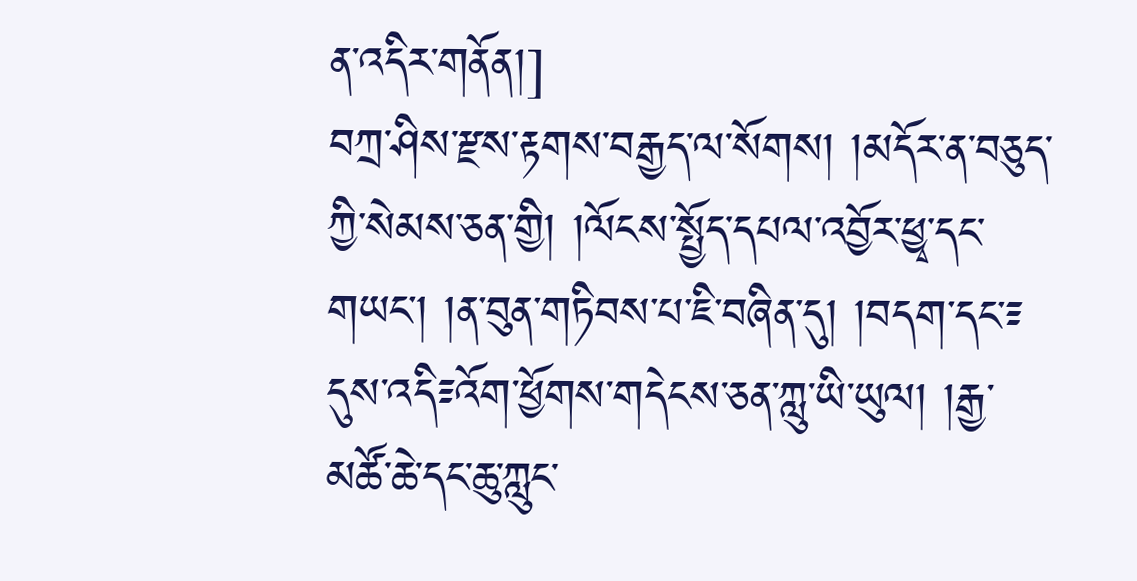ན་འདིར་གནོན།]
བཀྲ་ཤིས་རྫས་རྟགས་བརྒྱད་ལ་སོགས། །མདོར་ན་བཅུད་ཀྱི་སེམས་ཅན་གྱི། །ལོངས་སྤྱོད་དཔལ་འབྱོར་ཕྱྭ་དང་གཡང་། །ན་བུན་གཏིབས་པ་ཇི་བཞིན་དུ། །བདག་དང་༴དུས་འདི༴འོག་ཕྱོགས་གདེངས་ཅན་ཀླུ་ཡི་ཡུལ། །རྒྱ་མཚོ་ཆེ་དང་ཆུ་ཀླུང་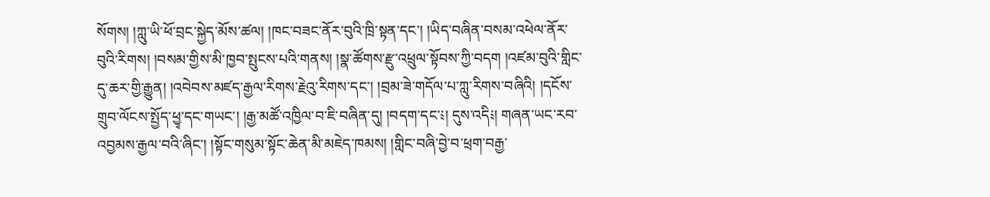སོགས། །ཀླུ་ཡི་ཕོ་བྲང་སྐྱེད་མོས་ཚལ། །ཁང་བཟང་ནོར་བུའི་ཁྲི་སྟན་དང་། །ཡིད་བཞིན་བསམ་འཕེལ་ནོར་བུའི་རིགས། །བསམ་གྱིས་མི་ཁྱབ་སྤུངས་པའི་གནས། །སྣ་ཚོགས་རྫུ་འཕྲུལ་སྟོབས་ཀྱི་བདག །འཛམ་བུའི་གླིང་དུ་ཆར་གྱི་རྒྱུན། །འབེབས་མཛད་རྒྱལ་རིགས་རྗེའུ་རིགས་དང་། །བྲམ་ཟེ་གདོལ་པ་ཀླུ་རིགས་བཞིའི། །དངོས་གྲུབ་ལོངས་སྤྱོད་ཕྱྭ་དང་གཡང་། །རྒྱ་མཚོ་འཁྱིལ་བ་ཇི་བཞིན་དུ། །བདག་དང་༴། དུས་འདི༴། གཞན་ཡང་རབ་འབྱམས་རྒྱལ་བའི་ཞིང་། །སྟོང་གསུམ་སྟོང་ཆེན་མི་མཇེད་ཁམས། །གླིང་བཞི་བྱེ་བ་ཕྲག་བརྒྱ་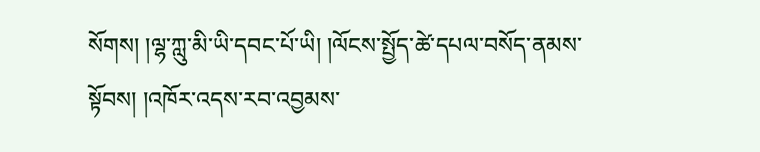སོགས། །ལྷ་ཀླུ་མི་ཡི་དབང་པོ་ཡི། །ལོངས་སྤྱོད་ཚེ་དཔལ་བསོད་ནམས་སྟོབས། །འཁོར་འདས་རབ་འབྱམས་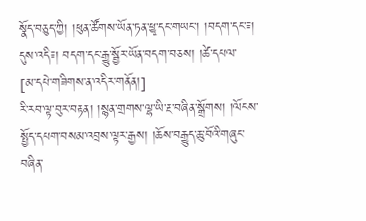སྣོད་བཅུད་ཀྱི། །ཕུན་ཚོགས་ཡོན་ཏན་ཕྱྭ་དང་གཡང་། །བདག་དང་༴། དུས་འདི༴། བདག་དང་རྒྱུ་སྦྱོར་ཡོན་བདག་བཅས། །ཚེ་དཔལ་
[མ་དཔེ་གཟིགས་ན་འདིར་གནོན།]
རི་རབ་ལྟ་བུར་བརྟན། །སྙན་གྲགས་ལྷ་ཡི་རྔ་བཞིན་སྒྲོགས། །ལོངས་སྤྱོད་དཔག་བསམ་འབྲས་ལྟར་རྒྱས། །ཆོས་བརྒྱུད་ཆུ་བོའི་གཞུང་བཞིན་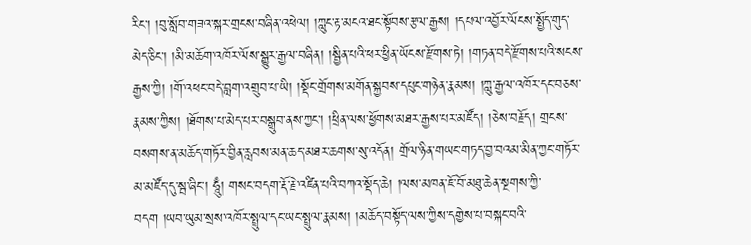རིང་། །བུ་སློབ་གཟའ་སྐར་གྲངས་བཞིན་འཕེལ། །ཀླུང་རྟ་མངའ་ཐང་སྟོབས་རྩལ་རྒྱས། །དཔལ་འབྱོར་ལོངས་སྤྱོད་གུད་མེད་ཅིང་། །མི་མཆོག་འཁོར་ལོས་སྒྱུར་རྒྱལ་བཞིན། །སྦྱིན་པའི་ཕར་ཕྱིན་ཡོངས་རྫོགས་ཏེ། །གཏན་བདེ་རྫོགས་པའི་སངས་རྒྱས་ཀྱི། །གོ་འཕང་བདེ་བླག་འགྲུབ་པ་ཡི། །སྡོང་གྲོགས་མགོན་སྐྱབས་དཔུང་གཉེན་རྣམས། །ཀླུ་རྒྱལ་འཁོར་དང་བཅས་རྣམས་ཀྱིས། །ཐོགས་པ་མེད་པར་བསྒྲུབ་ནས་ཀྱང་། །ཕྲིན་ལས་ཕྱོགས་མཐར་རྒྱས་པར་མཛོད། །ཅེས་བརྗོད། གྲངས་བསགས་ན་མཆོད་གཏོར་བྱིན་རླབས་མན་ཆད་མཐར་ཆགས་སུ་འདོན། གྲོལ་ཉིན་གཡང་གཏད་བྱ་བའམ་མིན་ཀྱང་གཏོར་མ་མཛོད་དུ་སྦ་ཞིང་། ཧཱུྃ། གསང་བདག་རྡོ་རྗེ་འཛིན་པའི་བཀའ་སྡོད་ཆེ། །ལས་མཁན་ཇོ་བོ་མཐུ་ཆེན་སྔགས་ཀྱི་བདག །ཡབ་ཡུམ་སྲས་འཁོར་སྤྲུལ་དང་ཡང་སྤྲུལ་རྣམས། །མཆོད་བསྟོད་ལས་ཀྱིས་དགྱེས་པ་བསྐང་བའི་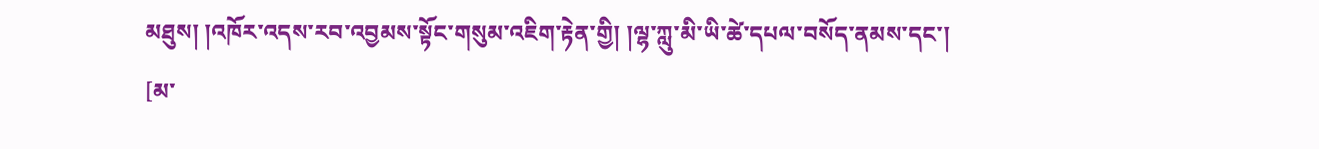མཐུས། །འཁོར་འདས་རབ་འབྱམས་སྟོང་གསུམ་འཇིག་རྟེན་གྱི། །ལྷ་ཀླུ་མི་ཡི་ཚེ་དཔལ་བསོད་ནམས་དང་།
[མ་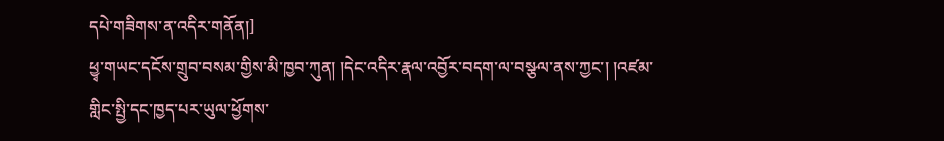དཔེ་གཟིགས་ན་འདིར་གནོན།]
ཕྱྭ་གཡང་དངོས་གྲུབ་བསམ་གྱིས་མི་ཁྱབ་ཀུན། །དེང་འདིར་རྣལ་འབྱོར་བདག་ལ་བསྩལ་ནས་ཀྱང་། །འཛམ་གླིང་སྤྱི་དང་ཁྱད་པར་ཡུལ་ཕྱོགས་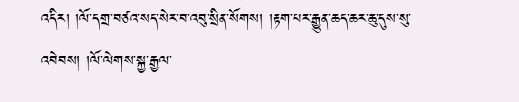འདིར། །ལོ་དགྲ་བཙའ་སད་སེར་བ་འབུ་སྲིན་སོགས། །རྟག་པར་རྒྱུན་ཆད་ཆར་ཆུ་དུས་སུ་འབེབས། །ལོ་ལེགས་སྐྱ་རྒྱལ་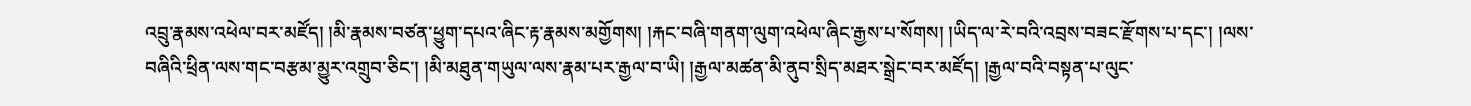འབྲུ་རྣམས་འཕེལ་བར་མཛོད། །མི་རྣམས་བཙན་ཕྱུག་དཔའ་ཞིང་རྟ་རྣམས་མགྱོགས། །རྐང་བཞི་གནག་ལུག་འཕེལ་ཞིང་རྒྱས་པ་སོགས། །ཡིད་ལ་རེ་བའི་འབྲས་བཟང་རྫོགས་པ་དང་། །ལས་བཞིའི་ཕྲིན་ལས་གང་བརྩམ་མྱུར་འགྲུབ་ཅིང་། །མི་མཐུན་གཡུལ་ལས་རྣམ་པར་རྒྱལ་བ་ཡི། །རྒྱལ་མཚན་མི་ནུབ་སྲིད་མཐར་སྒྲེང་བར་མཛོད། །རྒྱལ་བའི་བསྟན་པ་ལུང་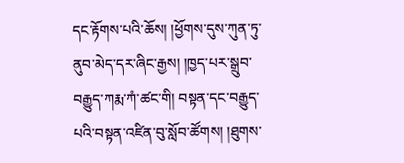དང་རྟོགས་པའི་ཆོས། །ཕྱོགས་དུས་ཀུན་ཏུ་ནུབ་མེད་དར་ཞིང་རྒྱས། །ཁྱད་པར་སྒྲུབ་བརྒྱུད་ཀརྨ་ཀཾ་ཚང་གི། བསྟན་དང་བརྒྱུད་པའི་བསྟན་འཛིན་བུ་སློབ་ཚོགས། །ཐུགས་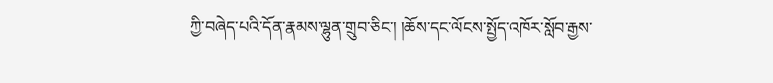ཀྱི་བཞེད་པའི་དོན་རྣམས་ལྷུན་གྲུབ་ཅིང་། །ཆོས་དང་ལོངས་སྤྱོད་འཁོར་སློབ་རྒྱས་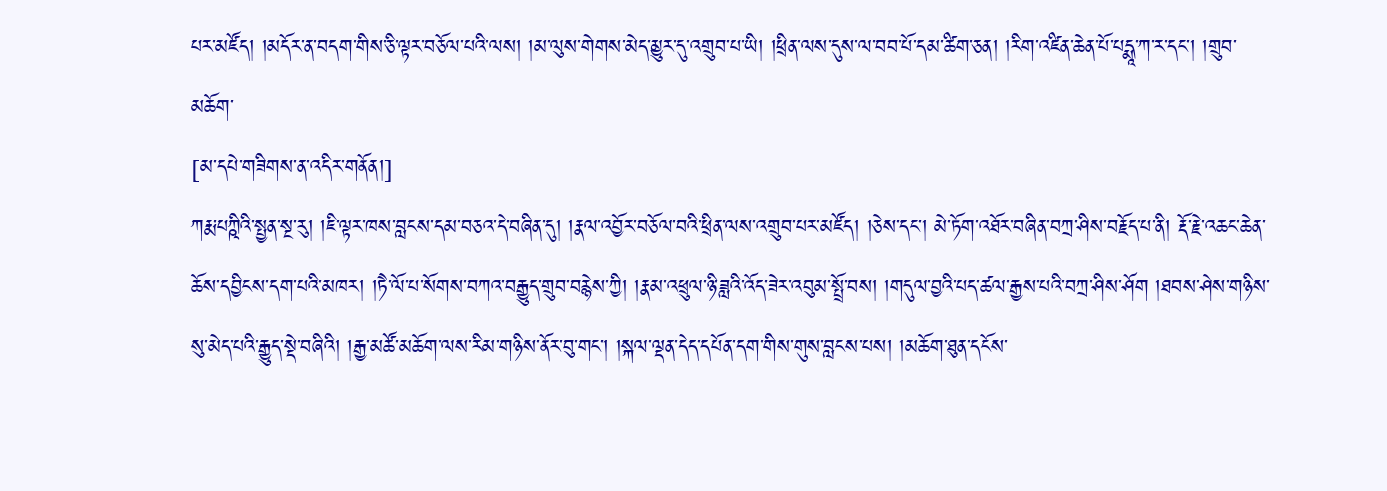པར་མཛོད། །མདོར་ན་བདག་གིས་ཅི་ལྟར་བཅོལ་པའི་ལས། །མ་ལུས་གེགས་མེད་མྱུར་དུ་འགྲུབ་པ་ཡི། །ཕྲིན་ལས་དུས་ལ་བབ་པོ་དམ་ཚིག་ཅན། །རིག་འཛིན་ཆེན་པོ་པདྨཱ་ཀ་ར་དང་། །གྲུབ་མཆོག་
[མ་དཔེ་གཟིགས་ན་འདིར་གནོན།]
ཀརྨ་པཀྵིའི་སྤྱན་སྔ་རུ། །ཇི་ལྟར་ཁས་བླངས་དམ་བཅའ་དེ་བཞིན་དུ། །རྣལ་འབྱོར་བཅོལ་བའི་ཕྲིན་ལས་འགྲུབ་པར་མཛོད། །ཅེས་དང་། མེ་ཏོག་འཐོར་བཞིན་བཀྲ་ཤིས་བརྗོད་པ་ནི། རྡོ་རྗེ་འཆང་ཆེན་ཆོས་དབྱིངས་དག་པའི་མཁར། །ཏཻ་ལོ་པ་སོགས་བཀའ་བརྒྱུད་གྲུབ་བརྙེས་ཀྱི། །རྣམ་འཕྲུལ་ཉི་ཟླའི་འོད་ཟེར་འབུམ་སྤྲོ་བས། །གདུལ་བྱའི་པད་ཚལ་རྒྱས་པའི་བཀྲ་ཤིས་ཤོག །ཐབས་ཤེས་གཉིས་སུ་མེད་པའི་རྒྱུད་སྡེ་བཞིའི། །རྒྱ་མཚོ་མཆོག་ལས་རིམ་གཉིས་ནོར་བུ་གང་། །སྐལ་ལྡན་དེད་དཔོན་དག་གིས་གུས་བླངས་པས། །མཆོག་ཐུན་དངོས་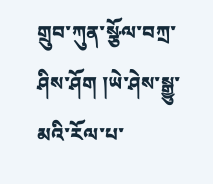གྲུབ་ཀུན་སྩོལ་བཀྲ་ཤིས་ཤོག །ཡེ་ཤེས་སྒྱུ་མའི་རོལ་པ་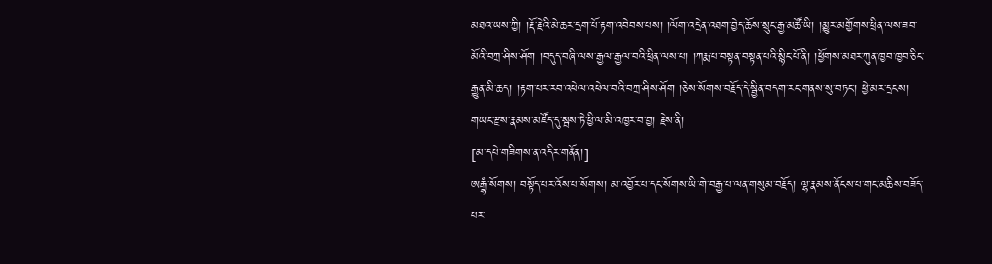མཐའ་ཡས་ཀྱི། །རྡོ་རྗེའི་མེ་ཆར་དྲག་པོ་རྟག་འབེབས་པས། །ལོག་འདྲེན་འཐག་བྱེད་ཆོས་སྲུང་རྒྱ་མཚོ་ཡི། །མྱུར་མགྱོགས་ཕྲིན་ལས་ཟབ་མོའི་བཀྲ་ཤིས་ཤོག །བདུད་བཞི་ལས་རྒྱལ་རྒྱལ་བའི་ཕྲིན་ལས་པ། །ཀརྨ་པ་བསྟན་བསྟན་པའི་སྙིང་པོ་ནི། །ཕྱོགས་མཐར་ཀུན་ཁྱབ་ཁྱབ་ཅིང་རྒྱུན་མི་ཆད། །རྟག་པར་རབ་འཕེལ་འཕེལ་བའི་བཀྲ་ཤིས་ཤོག །ཅེས་སོགས་བརྗོད་དེ་སྦྱིན་བདག་རང་གནས་སུ་བཏང་། ཕྱེ་མར་དྲངས། གཡང་རྫས་རྣམས་མཛོད་དུ་སྦས་ཏེ་ཕྱི་ལ་མི་འཁྱར་བ་བྱ། རྗེས་ནི།
[མ་དཔེ་གཟིགས་ན་འདིར་གནོན།]
ཨརྒྷཾ་སོགས། བསྟོད་པར་འོས་པ་སོགས། མ་འབྱོར་པ་དང་སོགས་ཡི་གེ་བརྒྱ་པ་ལན་གསུམ་བརྗོད། ལྷ་རྣམས་ནོངས་པ་གང་མཆིས་བཟོད་པར་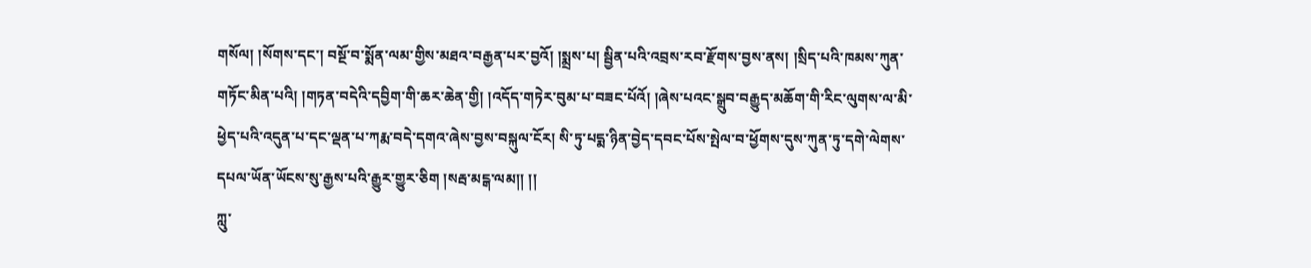གསོལ། །སོགས་དང་། བསྔོ་བ་སྨོན་ལམ་གྱིས་མཐའ་བརྒྱན་པར་བྱའོ། །སྨྲས་པ། སྦྱིན་པའི་འབྲས་རབ་རྫོགས་བྱས་ནས། །སྲིད་པའི་ཁམས་ཀུན་གཏོང་མིན་པའི། །གཏན་བདེའི་དབྱིག་གི་ཆར་ཆེན་གྱི། །འདོད་གཏེར་བུམ་པ་བཟང་པོའོ། །ཞེས་པའང་སྒྲུབ་བརྒྱུད་མཆོག་གི་རིང་ལུགས་ལ་མི་ཕྱེད་པའི་འདུན་པ་དང་ལྡན་པ་ཀརྨ་བདེ་དགའ་ཞེས་བྱས་བསྐུལ་ངོར། སི་ཏུ་པདྨ་ཉིན་བྱེད་དབང་པོས་སྤེལ་བ་ཕྱོགས་དུས་ཀུན་ཏུ་དགེ་ལེགས་དཔལ་ཡོན་ཡོངས་སུ་རྒྱས་པའི་རྒྱུར་གྱུར་ཅིག །སརྦ་མངྒ་ལམ།། །།
ཀླུ་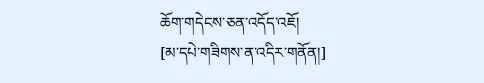ཆོག་གདེངས་ཅན་འདོད་འཇོ།
[མ་དཔེ་གཟིགས་ན་འདིར་གནོན།]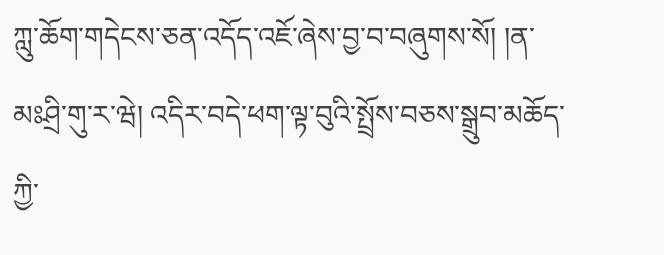ཀླུ་ཆོག་གདེངས་ཅན་འདོད་འཇོ་ཞེས་བྱ་བ་བཞུགས་སོ། །ན་མཿཤྲི་གུ་ར་ཝེ། འདིར་བདེ་ཕག་ལྟ་བུའི་སྤྲོས་བཅས་སྒྲུབ་མཆོད་ཀྱི་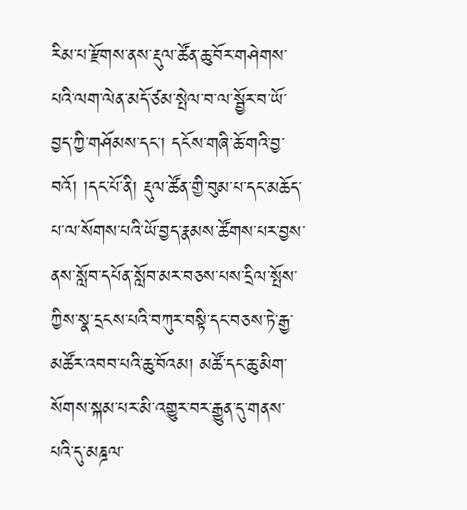རིམ་པ་རྫོགས་ནས་རྡུལ་ཚོན་ཆུ་བོར་གཤེགས་པའི་ལག་ལེན་མདོ་ཙམ་སྤེལ་བ་ལ་སྦྱོར་བ་ཡོ་བྱད་ཀྱི་གཤོམས་དང་། དངོས་གཞི་ཆོ་གའི་བྱ་བའོ། །དང་པོ་ནི། རྡུལ་ཚོན་གྱི་བུམ་པ་དང་མཆོད་པ་ལ་སོགས་པའི་ཡོ་བྱད་རྣམས་ཚོགས་པར་བྱས་ནས་སློབ་དཔོན་སློབ་མར་བཅས་པས་དྲིལ་སྤོས་ཀྱིས་སྣ་དྲངས་པའི་བཀུར་བསྟི་དང་བཅས་ཏེ་རྒྱ་མཚོར་འབབ་པའི་ཆུ་བོའམ། མཚོ་དང་ཆུ་མིག་སོགས་སྐམ་པར་མི་འགྱུར་བར་རྒྱུན་དུ་གནས་པའི་དུ་མཎྜལ་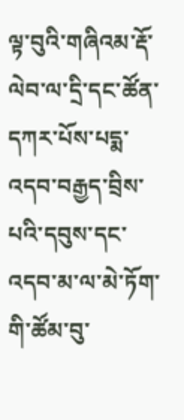ལྟ་བུའི་གཞིའམ་རྡོ་ལེབ་ལ་དྲི་དང་ཚོན་དཀར་པོས་པདྨ་འདབ་བརྒྱད་བྲིས་པའི་དབུས་དང་འདབ་མ་ལ་མེ་ཏོག་གི་ཚོམ་བུ་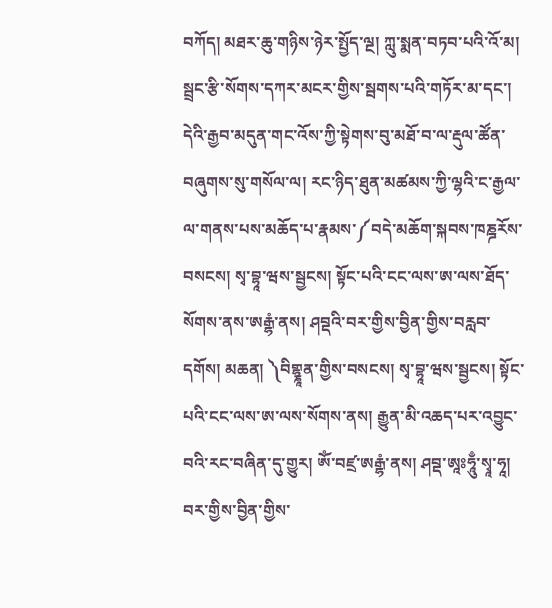བཀོད། མཐར་ཆུ་གཉིས་ཉེར་སྤྱོད་ལྔ། ཀླུ་སྨན་བཏབ་པའི་འོ་མ། སྦྲང་རྩི་སོགས་དཀར་མངར་གྱིས་སྦགས་པའི་གཏོར་མ་དང་། དེའི་རྒྱབ་མདུན་གང་འོས་ཀྱི་སྟེགས་བུ་མཐོ་བ་ལ་རྡུལ་ཚོན་བཞུགས་སུ་གསོལ་ལ། རང་ཉིད་ཐུན་མཚམས་ཀྱི་ལྷའི་ང་རྒྱལ་ལ་གནས་པས་མཆོད་པ་རྣམས་༼བདེ་མཆོག་སྐབས་ཁཎྜརོས་བསངས། སྭ་བྷཱ་ཝས་སྦྱངས། སྟོང་པའི་ངང་ལས་ཨ་ལས་ཐོད་སོགས་ནས་ཨརྒྷཾ་ནས། ཤབྡའི་བར་གྱིས་བྱིན་གྱིས་བརླབ་དགོས། མཆན། ༽བིགྷྣཱན་གྱིས་བསངས། སྭ་བྷཱ་ཝས་སྦྱངས། སྟོང་པའི་ངང་ལས་ཨ་ལས་སོགས་ནས། རྒྱུན་མི་འཆད་པར་འབྱུང་བའི་རང་བཞིན་དུ་གྱུར། ༀ་བཛྲ་ཨརྒྷཾ་ནས། ཤབྡ་ཨཱཿཧཱུྃ་སྭཱ་ཧཱ། བར་གྱིས་བྱིན་གྱིས་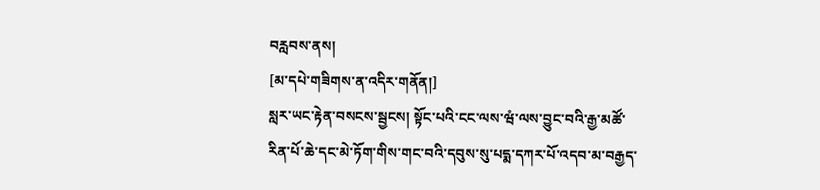བརླབས་ནས།
[མ་དཔེ་གཟིགས་ན་འདིར་གནོན།]
སླར་ཡང་རྟེན་བསངས་སྦྱངས། སྟོང་པའི་ངང་ལས་ཝཾ་ལས་བྱུང་བའི་རྒྱ་མཚོ་རིན་པོ་ཆེ་དང་མེ་ཏོག་གིས་གང་བའི་དབུས་སུ་པདྨ་དཀར་པོ་འདབ་མ་བརྒྱད་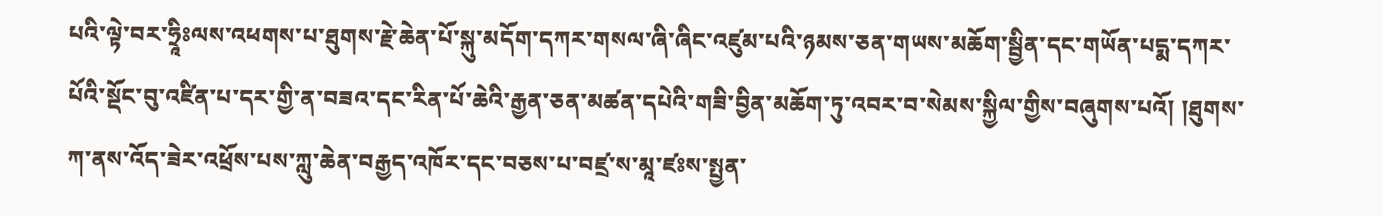པའི་ལྟེ་བར་ཧྲཱིཿལས་འཕགས་པ་ཐུགས་རྗེ་ཆེན་པོ་སྐུ་མདོག་དཀར་གསལ་ཞི་ཞིང་འཛུམ་པའི་ཉམས་ཅན་གཡས་མཆོག་སྦྱིན་དང་གཡོན་པདྨ་དཀར་པོའི་སྡོང་བུ་འཛིན་པ་དར་གྱི་ན་བཟའ་དང་རིན་པོ་ཆེའི་རྒྱན་ཅན་མཚན་དཔེའི་གཟི་བྱིན་མཆོག་ཏུ་འབར་བ་སེམས་སྐྱིལ་གྱིས་བཞུགས་པའོ། །ཐུགས་ཀ་ནས་འོད་ཟེར་འཕྲོས་པས་ཀླུ་ཆེན་བརྒྱད་འཁོར་དང་བཅས་པ་བཛྲ་ས་མཱ་ཛཿས་སྤྱན་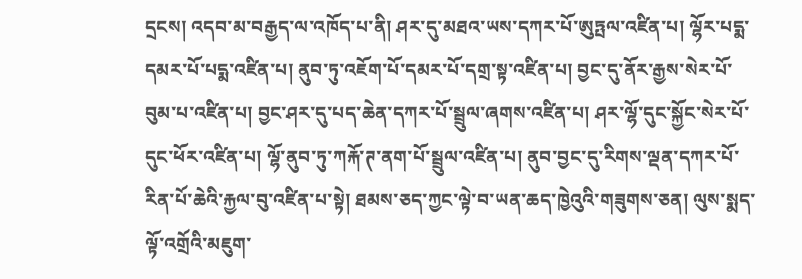དྲངས། འདབ་མ་བརྒྱད་ལ་འཁོད་པ་ནི། ཤར་དུ་མཐའ་ཡས་དཀར་པོ་ཨུཏྤལ་འཛིན་པ། ལྷོར་པདྨ་དམར་པོ་པདྨ་འཛིན་པ། ནུབ་ཏུ་འཇོག་པོ་དམར་པོ་དགྲ་སྟ་འཛིན་པ། བྱང་དུ་ནོར་རྒྱས་སེར་པོ་བུམ་པ་འཛིན་པ། བྱང་ཤར་དུ་པད་ཆེན་དཀར་པོ་སྦྲུལ་ཞགས་འཛིན་པ། ཤར་ལྷོ་དུང་སྐྱོང་སེར་པོ་དུང་ཕོར་འཛིན་པ། ལྷོ་ནུབ་ཏུ་ཀརྐོ་ཊ་ནག་པོ་སྦྲུལ་འཛིན་པ། ནུབ་བྱང་དུ་རིགས་ལྡན་དཀར་པོ་རིན་པོ་ཆེའི་རྐྱལ་བུ་འཛིན་པ་སྟེ། ཐམས་ཅད་ཀྱང་ལྟེ་བ་ཡན་ཆད་ཁྱེའུའི་གཟུགས་ཅན། ལུས་སྨད་ལྟོ་འགྲོའི་མཇུག་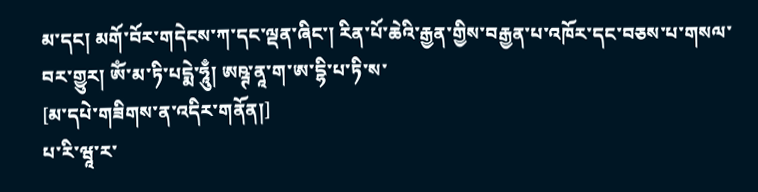མ་དང། མགོ་བོར་གདེངས་ཀ་དང་ལྡན་ཞིང་། རིན་པོ་ཆེའི་རྒྱན་གྱིས་བརྒྱན་པ་འཁོར་དང་བཅས་པ་གསལ་བར་གྱུར། ༀ་མ་ཏི་པདྨེ་ཧཱུྃ། ཨཥྚ་ནཱ་ག་ཨ་དྷི་པ་ཏི་ས་
[མ་དཔེ་གཟིགས་ན་འདིར་གནོན།]
པ་རི་ཝཱ་ར་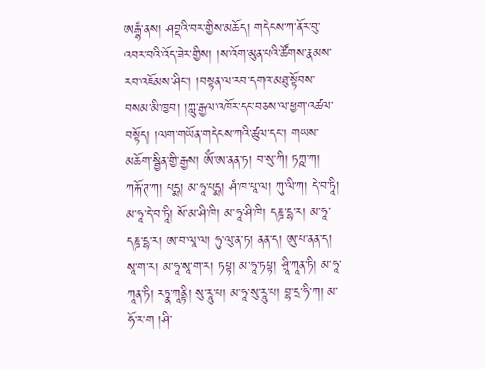ཨརྒྷཾ་ནས། ཤབྡའི་བར་གྱིས་མཆོད། གདེངས་ཀ་ནོར་བུ་འབར་བའི་འོད་ཟེར་གྱིས། །ས་འོག་མུན་པའི་ཚོགས་རྣམས་རབ་འཇོམས་ཤིང་། །བསྟན་ལ་རབ་དགའ་མཐུ་སྟོབས་བསམ་མི་ཁྱབ། །ཀླུ་རྒྱལ་འཁོར་དང་བཅས་ལ་ཕྱག་འཚལ་བསྟོད། །ལག་གཡོན་གདེངས་ཀའི་ཚུལ་དང་། གཡས་མཆོག་སྦྱིན་གྱི་རྒྱས། ༀ་ཨ་ནན་ཏ། བ་སུ་ཀི། ཏཀྵ་ཀ། ཀརྐོ་ཊ་ཀ། པདྨ། མ་ཧཱ་པདྨ། ཤཾ་ཁ་པཱ་ལ། ཀུ་ལི་ཀ། དེ་བ་ཏཱི། མ་ཧཱ་དེ་བ་ཏཱི། སོ་མ་ཤི་ཁི། མ་ཧཱ་ཤི་ཁི། དཎྜ་དྷ་ར། མ་ཧཱ་དཎྜ་དྷ་ར། ཨ་བ་ལཱ་ལ། ཧུ་ལུ་ན་ཏ། ནན་ད། ཨུ་པ་ནན་ད། སཱ་ག་ར། མ་ཧཱ་སཱ་ག་ར། ཏཔྟ། མ་ཧཱ་ཏཔྟ། ཤྲཱི་ཀཱན་ཏི། མ་ཧཱ་ཀཱན་ཏི། རཏྣ་ཀཱནྟི། སུ་རཱུ་པ། མ་ཧཱ་སུ་རཱུ་པ། བྷ་དྲ་ཧི་ཀ། མ་ཧོ་ར་ག །ཤི་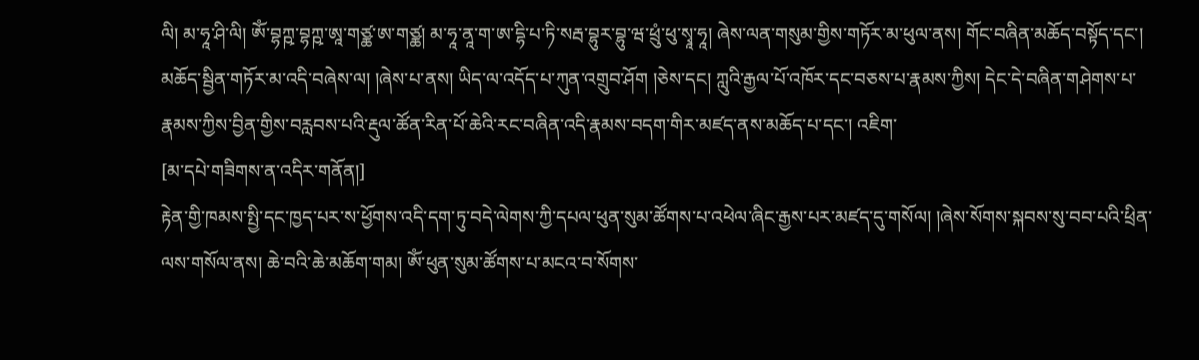ལི། མ་ཧཱ་ཤི་ལི། ༀ་བྷཀྵ་བྷཀྵ་ཨཱ་གཙྪ་ཨ་གཙྪ། མ་ཧཱ་ནཱ་ག་ཨ་དྷི་པ་ཏི་སརྦ་བྷུར་བྷུ་ཝ་ཕྲུཾ་ཕུ་སྭཱ་ཧཱ། ཞེས་ལན་གསུམ་གྱིས་གཏོར་མ་ཕུལ་ནས། གོང་བཞིན་མཆོད་བསྟོད་དང་། མཆོད་སྦྱིན་གཏོར་མ་འདི་བཞེས་ལ། །ཞེས་པ་ནས། ཡིད་ལ་འདོད་པ་ཀུན་འགྲུབ་ཤོག །ཅེས་དང། ཀླུའི་རྒྱལ་པོ་འཁོར་དང་བཅས་པ་རྣམས་ཀྱིས། དེང་དེ་བཞིན་གཤེགས་པ་རྣམས་ཀྱིས་བྱིན་གྱིས་བརླབས་པའི་རྡུལ་ཚོན་རིན་པོ་ཆེའི་རང་བཞིན་འདི་རྣམས་བདག་གིར་མཛད་ནས་མཆོད་པ་དང་། འཇིག་
[མ་དཔེ་གཟིགས་ན་འདིར་གནོན།]
རྟེན་གྱི་ཁམས་སྤྱི་དང་ཁྱད་པར་ས་ཕྱོགས་འདི་དག་ཏུ་བདེ་ལེགས་ཀྱི་དཔལ་ཕུན་སུམ་ཚོགས་པ་འཕེལ་ཞིང་རྒྱས་པར་མཛད་དུ་གསོལ། །ཞེས་སོགས་སྐབས་སུ་བབ་པའི་ཕྲིན་ལས་གསོལ་ནས། ཆེ་བའི་ཆེ་མཆོག་གམ། ༀ་ཕུན་སུམ་ཚོགས་པ་མངའ་བ་སོགས་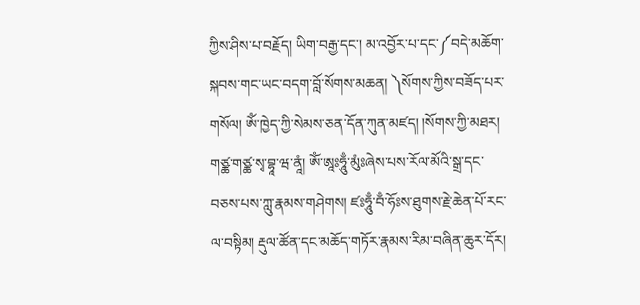ཀྱིས་ཤིས་པ་བརྗོད། ཡིག་བརྒྱ་དང་། མ་འབྱོར་པ་དང་༼བདེ་མཆོག་སྐབས་གང་ཡང་བདག་བློ་སོགས་མཆན། ༽སོགས་ཀྱིས་བཟོད་པར་གསོལ། ༀ་ཁྱེད་ཀྱི་སེམས་ཅན་དོན་ཀུན་མཛད། །སོགས་ཀྱི་མཐར། གཙྪ་གཙྪ་སྭ་བྷཱ་ཝ་ནཱཾ། ༀ་ཨཱཿཧཱུྃ་མུཾཿཞེས་པས་རོལ་མོའི་སྒྲ་དང་བཅས་པས་ཀླུ་རྣམས་གཤེགས། ཛཿཧཱུྃ་བྃ་ཧོཿས་ཐུགས་རྗེ་ཆེན་པོ་རང་ལ་བསྟིམ། རྡུལ་ཚོན་དང་མཆོད་གཏོར་རྣམས་རིམ་བཞིན་ཆུར་དོར།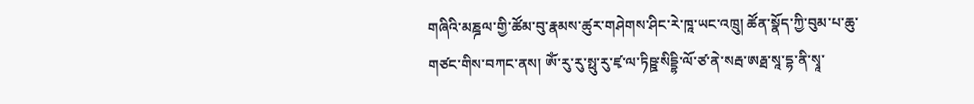གཞིའི་མཎྜལ་གྱི་ཚོམ་བུ་རྣམས་ཚུར་གཤེགས་ཤིང་རེ་ཁཱ་ཡང་འཁྲུ། ཚོན་སྣོད་ཀྱི་བུམ་པ་ཆུ་གཙང་གིས་བཀང་ནས། ༀ་རུ་རུ་སྥུ་རུ་ཛྭ་ལ་ཏིཥྛ་སིདྡྷི་ལོ་ཙ་ནེ་སརྦ་ཨརྠ་སཱ་དྷ་ནི་སྭཱ་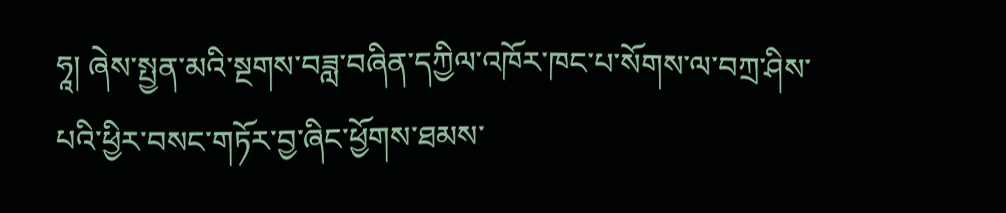ཧཱ། ཞེས་སྤྱན་མའི་སྔགས་བཟླ་བཞིན་དཀྱིལ་འཁོར་ཁང་པ་སོགས་ལ་བཀྲ་ཤིས་པའི་ཕྱིར་བསང་གཏོར་བྱ་ཞིང་ཕྱོགས་ཐམས་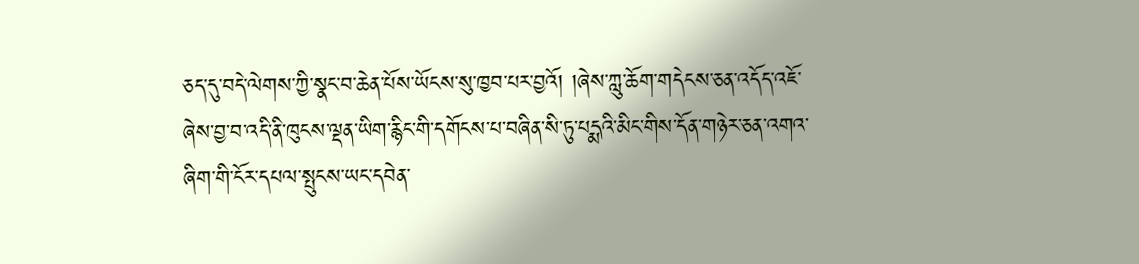ཅད་དུ་བདེ་ལེགས་ཀྱི་སྣང་བ་ཆེན་པོས་ཡོངས་སུ་ཁྱབ་པར་བྱའོ། །ཞེས་ཀླུ་ཆོག་གདེངས་ཅན་འདོད་འཇོ་ཞེས་བྱ་བ་འདི་ནི་ཁུངས་ལྡན་ཡིག་རྙིང་གི་དགོངས་པ་བཞིན་སི་ཏུ་པདྨའི་མིང་གིས་དོན་གཉེར་ཅན་འགའ་ཞིག་གི་ངོར་དཔལ་སྤུངས་ཡང་དབེན་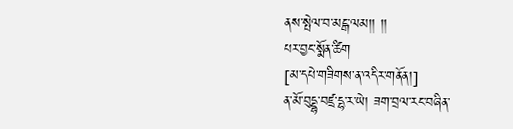ནས་སྤེལ་བ་མངྒ་ལམ།། །།
པར་བྱང་སྨོན་ཚིག
[མ་དཔེ་གཟིགས་ན་འདིར་གནོན།]
ན་མོ་བུདྡྷ་བཛྲ་དྷ་ར་ཡེ། ཟག་བྲལ་རང་བཞིན་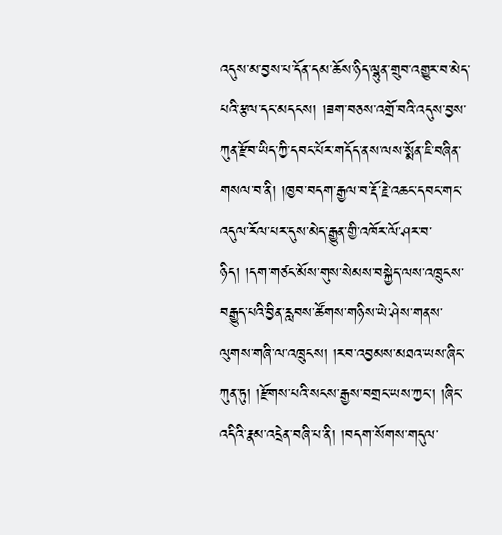འདུས་མ་བྱས་པ་དོན་དམ་ཆོས་ཉིད་ལྷུན་གྲུབ་འགྱུར་བ་མེད་པའི་རྩལ་དང་མདངས། །ཟག་བཅས་འགྲོ་བའི་འདུས་བྱས་ཀུན་རྫོབ་ཡིད་ཀྱི་དབང་པོར་གདོད་ནས་ལས་སྨོན་ཇི་བཞིན་གསལ་བ་ནི། །ཁྱབ་བདག་རྒྱལ་བ་རྡོ་རྗེ་འཆང་དབང་གང་འདུལ་རོལ་པར་དུས་མེད་རྒྱུན་གྱི་འཁོར་ལོ་ཤར་བ་ཉིད། །དག་གཙང་མོས་གུས་སེམས་བསྐྱེད་ལས་འཁྲུངས་བརྒྱུད་པའི་བྱིན་རླབས་ཚོགས་གཉིས་ཡེ་ཤེས་གནས་ལུགས་གཞི་ལ་འཁྲུངས། །རབ་འབྱམས་མཐའ་ཡས་ཞིང་ཀུན་ཏུ། །རྫོགས་པའི་སངས་རྒྱས་བགྲང་ཡས་ཀྱང་། །ཞིང་འདིའི་རྣམ་འདྲེན་བཞི་པ་ནི། །བདག་སོགས་གདུལ་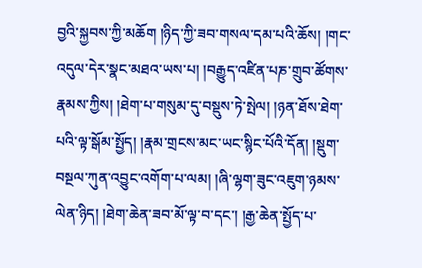བྱའི་སྐྱབས་ཀྱི་མཆོག །ཉིད་ཀྱི་ཟབ་གསལ་དམ་པའི་ཆོས། །གང་འདུལ་དེར་སྣང་མཐའ་ཡས་པ། །བརྒྱུད་འཛིན་པཎ་གྲུབ་ཚོགས་རྣམས་ཀྱིས། །ཐེག་པ་གསུམ་དུ་བསྡུས་ཏེ་སྤེལ། །ཉན་ཐོས་ཐེག་པའི་ལྟ་སྒོམ་སྤྱོད། །རྣམ་གྲངས་མང་ཡང་སྙིང་པོའི་དོན། །སྡུག་བསྔལ་ཀུན་འབྱུང་འགོག་པ་ལམ། །ཞི་ལྷག་ཟུང་འཇུག་ཉམས་ལེན་ཉིད། །ཐེག་ཆེན་ཟབ་མོ་ལྟ་བ་དང་། །རྒྱ་ཆེན་སྤྱོད་པ་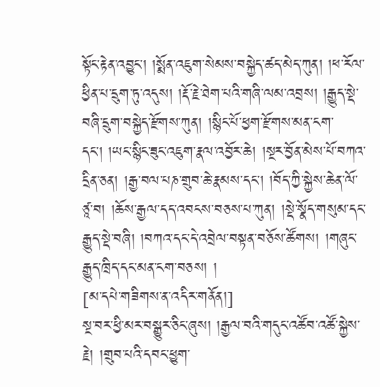སྟོང་རྟེན་འབྱུང་། །སྨོན་འཇུག་སེམས་བསྐྱེད་ཚད་མེད་ཀུན། །ཕ་རོལ་ཕྱིན་པ་དྲུག་ཏུ་འདུས། །རྡོ་རྗེ་ཐེག་པའི་གཞི་ལམ་འབྲས། །རྒྱུད་སྡེ་བཞི་དྲུག་བསྐྱེད་རྫོགས་ཀུན། །སྙིང་པོ་ཕྱག་རྫོགས་མན་ངག་དང་། །ཡང་སྙིང་ཟུང་འཇུག་རྣལ་འབྱོར་ཆེ། །སྔར་བྱོན་མེས་པོ་བཀའ་དྲིན་ཅན། །རྒྱ་བལ་པཎ་གྲུབ་ཆེ་རྣམས་དང་། །བོད་ཀྱི་སྐྱེས་ཆེན་ལོ་ཙཱ་བ། །ཆོས་རྒྱལ་དད་འབངས་བཅས་པ་ཀུན། །སྡེ་སྣོད་གསུམ་དང་རྒྱུད་སྡེ་བཞི། །བཀའ་དང་དེ་འབྲེལ་བསྟན་བཅོས་ཚོགས། །གཞུང་རྒྱུད་ཁྲིད་དང་མན་ངག་བཅས། །
[མ་དཔེ་གཟིགས་ན་འདིར་གནོན།]
སྔ་བར་ཕྱི་མར་བསྒྱུར་ཅིང་ཞུས། །རྒྱལ་བའི་གདུང་འཚོབ་འཚོ་སྐྱེས་རྗེ། །གྲུབ་པའི་དབང་ཕྱུག་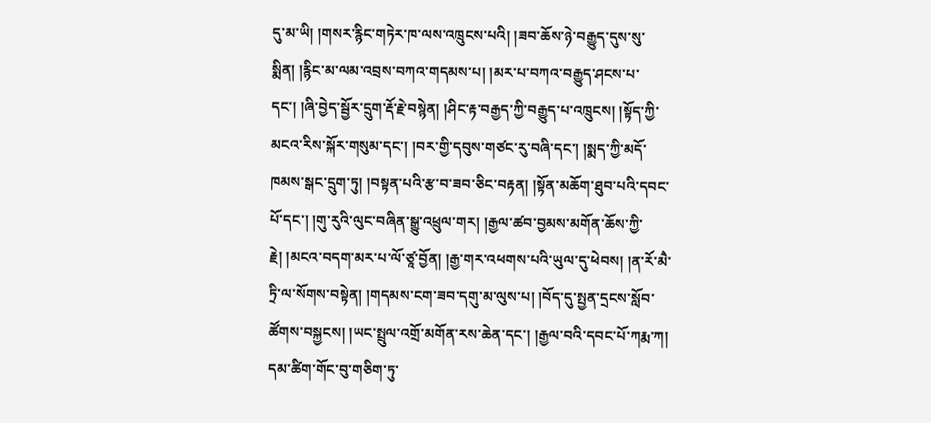དུ་མ་ཡི། །གསར་རྙིང་གཏེར་ཁ་ལས་འཁྲུངས་པའི། །ཟབ་ཆོས་ཉེ་བརྒྱུད་དུས་སུ་སྨིན། །རྙིང་མ་ལམ་འབྲས་བཀའ་གདམས་པ། །མར་པ་བཀའ་བརྒྱུད་ཤངས་པ་དང་། །ཞི་བྱེད་སྦྱོར་དྲུག་རྡོ་རྗེ་བསྙེན། །ཤིང་རྟ་བརྒྱད་ཀྱི་བརྒྱུད་པ་འཁྲུངས། །སྟོད་ཀྱི་མངའ་རིས་སྐོར་གསུམ་དང་། །བར་གྱི་དབུས་གཙང་རུ་བཞི་དང་། །སྨད་ཀྱི་མདོ་ཁམས་སྒང་དྲུག་ཏུ། །བསྟན་པའི་རྩ་བ་ཟབ་ཅིང་བརྟན། །སྟོན་མཆོག་ཐུབ་པའི་དབང་པོ་དང་། །གུ་རུའི་ལུང་བཞིན་སྒྱུ་འཕྲུལ་གར། །རྒྱལ་ཚབ་བྱམས་མགོན་ཆོས་ཀྱི་རྗེ། །མངའ་བདག་མར་པ་ལོ་ཙཱ་བྱོན། །རྒྱ་གར་འཕགས་པའི་ཡུལ་དུ་ཕེབས། །ན་རོ་མཻ་ཏྲི་ལ་སོགས་བསྟེན། །གདམས་ངག་ཟབ་དགུ་མ་ལུས་པ། །བོད་དུ་སྤྱན་དྲངས་སློབ་ཚོགས་བསྐྱངས། །ཡང་སྤྲུལ་འགྲོ་མགོན་རས་ཆེན་དང་། །རྒྱལ་བའི་དབང་པོ་ཀརྨ་ཀ། དམ་ཚིག་གོང་བུ་གཅིག་ཏུ་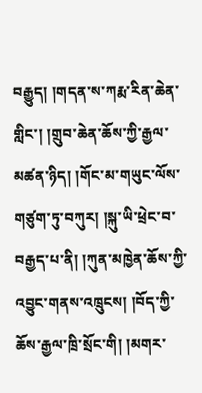བརྒྱུད། །གདན་ས་ཀརྨ་རིན་ཆེན་གླིང་། །གྲུབ་ཆེན་ཆོས་ཀྱི་རྒྱལ་མཚན་ཉིད། །གོང་མ་གཡུང་ལོས་གཙུག་ཏུ་བཀུར། །སྐུ་ཡི་ཕྲེང་བ་བརྒྱད་པ་ནི། །ཀུན་མཁྱེན་ཆོས་ཀྱི་འབྱུང་གནས་འཁྲུངས། །བོད་ཀྱི་ཆོས་རྒྱལ་ཁྲི་སྲོང་གི། །མགར་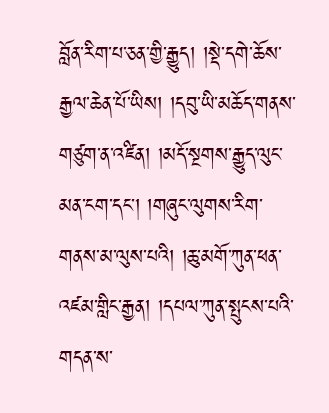བློན་རིག་པ་ཅན་གྱི་རྒྱུད། །སྡེ་དགེ་ཆོས་རྒྱལ་ཆེན་པོ་ཡིས། །དབུ་ཡི་མཆོད་གནས་གཙུག་ན་འཛིན། །མདོ་སྔགས་རྒྱུད་ལུང་མན་ངག་དང་། །གཞུང་ལུགས་རིག་གནས་མ་ལུས་པའི། །ཆུ་མགོ་ཀུན་ཕན་འཛམ་གླིང་རྒྱན། །དཔལ་ཀུན་སྤུངས་པའི་གདན་ས་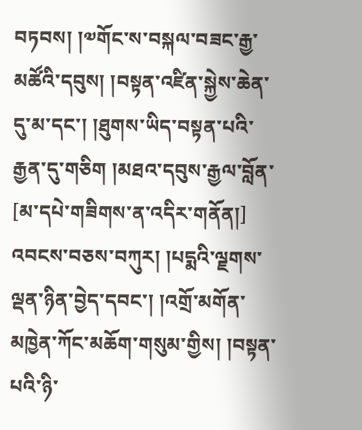བཏབས། །༧གོང་ས་བསྐལ་བཟང་རྒྱ་མཚོའི་དབུས། །བསྟན་འཛིན་སྐྱེས་ཆེན་དུ་མ་དང་། །ཐུགས་ཡིད་བསྟན་པའི་རྒྱན་དུ་གཅིག །མཐའ་དབུས་རྒྱལ་བློན་
[མ་དཔེ་གཟིགས་ན་འདིར་གནོན།]
འབངས་བཅས་བཀུར། །པདྨའི་ལྗགས་ལྡན་ཉིན་བྱེད་དབང་། །འགྲོ་མགོན་མཁྱེན་ཀོང་མཆོག་གསུམ་གྱིས། །བསྟན་པའི་ཉི་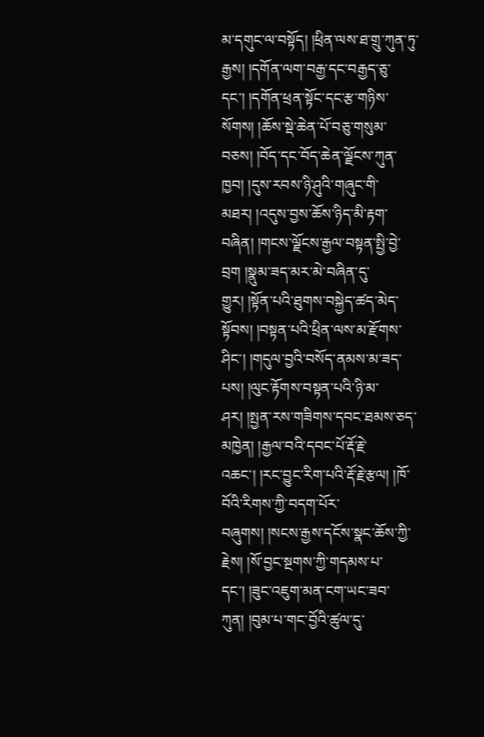མ་དགུང་ལ་བསྟོད། །ཕྲིན་ལས་ཐ་གྲུ་ཀུན་ཏུ་རྒྱས། །དགོན་ལག་བརྒྱ་དང་བརྒྱད་ཅུ་དང་། །དགོན་ཕྲན་སྟོང་དང་རྩ་གཉིས་སོགས། །ཆོས་སྡེ་ཆེན་པོ་བཅུ་གསུམ་བཅས། །བོད་དང་བོད་ཆེན་ལྗོངས་ཀུན་ཁྱབ། །དུས་རབས་ཉི་ཤུའི་གཞུང་གི་མཐར། །འདུས་བྱས་ཆོས་ཉིད་མི་རྟག་བཞིན། །གངས་ལྗོངས་རྒྱལ་བསྟན་སྤྱི་བྱེ་བྲག །སྣུམ་ཟད་མར་མེ་བཞིན་དུ་གྱུར། །སྟོན་པའི་ཐུགས་བསྐྱེད་ཚད་མེད་སྟོབས། །བསྟན་པའི་ཕྲིན་ལས་མ་རྫོགས་ཤིང་། །གདུལ་བྱའི་བསོད་ནམས་མ་ཟད་པས། །ལུང་རྟོགས་བསྟན་པའི་ཉི་མ་ཤར། །སྤྱན་རས་གཟིགས་དབང་ཐམས་ཅད་མཁྱེན། །རྒྱལ་བའི་དབང་པོ་རྡོ་རྗེ་འཆང་། །རང་བྱུང་རིག་པའི་རྡོ་རྗེ་རྩལ། །ཁོ་བོའི་རིགས་ཀྱི་བདག་པོར་བཞུགས། །སངས་རྒྱས་དངོས་སྣང་ཆོས་ཀྱི་རྗེས། །སོ་བྱང་སྔགས་ཀྱི་གདམས་པ་དང་། །ཟུང་འཇུག་མན་ངག་ཡང་ཟབ་ཀུན། །བུམ་པ་གང་བྱོའི་ཚུལ་དུ་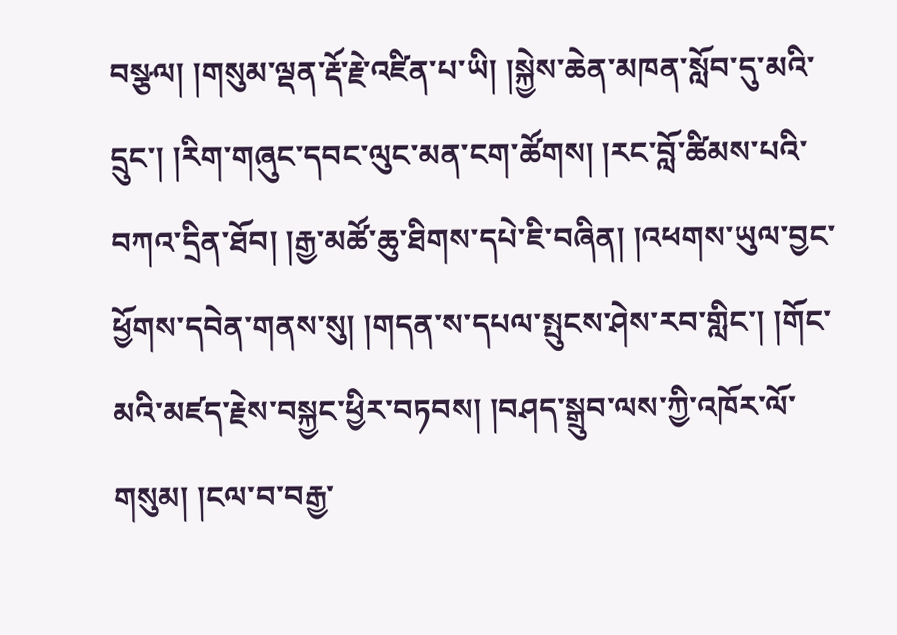བསྩལ། །གསུམ་ལྡན་རྡོ་རྗེ་འཛིན་པ་ཡི། །སྐྱེས་ཆེན་མཁན་སློབ་དུ་མའི་དྲུང་། །རིག་གཞུང་དབང་ལུང་མན་ངག་ཚོགས། །རང་བློ་ཚིམས་པའི་བཀའ་དྲིན་ཐོབ། །རྒྱ་མཚོ་ཆུ་ཐིགས་དཔེ་ཇི་བཞིན། །འཕགས་ཡུལ་བྱང་ཕྱོགས་དབེན་གནས་སུ། །གདན་ས་དཔལ་སྤུངས་ཤེས་རབ་གླིང་། །གོང་མའི་མཛད་རྗེས་བསྐྱང་ཕྱིར་བཏབས། །བཤད་སྒྲུབ་ལས་ཀྱི་འཁོར་ལོ་གསུམ། །ངལ་བ་བརྒྱ་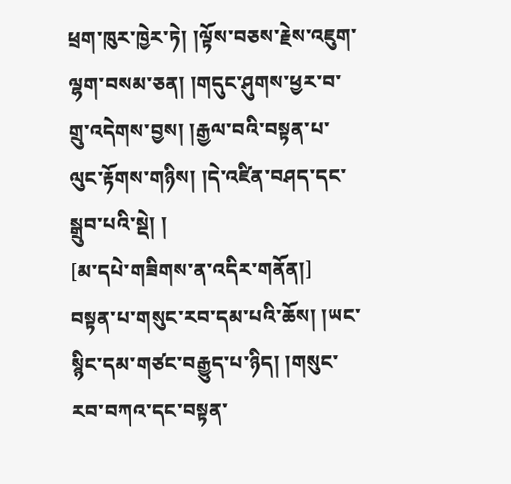ཕྲག་ཁུར་ཁྱེར་ཏེ། །ལྟོས་བཅས་རྗེས་འཇུག་ལྷག་བསམ་ཅན། །གདུང་ཤུགས་ཕྱར་བ་གྲུ་འདེགས་བྱས། །རྒྱལ་བའི་བསྟན་པ་ལུང་རྟོགས་གཉིས། །དེ་འཛིན་བཤད་དང་སྒྲུབ་པའི་སྡེ། །
[མ་དཔེ་གཟིགས་ན་འདིར་གནོན།]
བསྟན་པ་གསུང་རབ་དམ་པའི་ཆོས། །ཡང་སྙིང་དམ་གཙང་བརྒྱུད་པ་ཉིད། །གསུང་རབ་བཀའ་དང་བསྟན་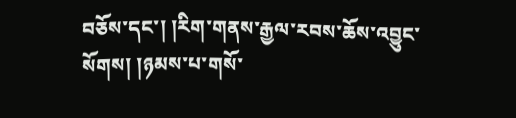བཅོས་དང་། །རིག་གནས་རྒྱལ་རབས་ཆོས་འབྱུང་སོགས། །ཉམས་པ་གསོ་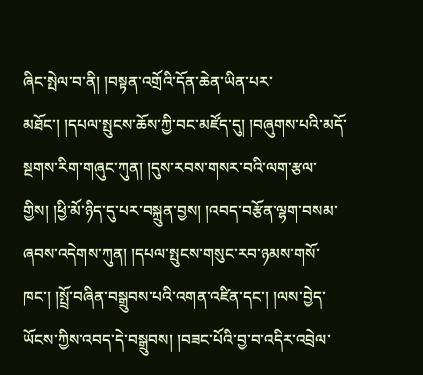ཞིང་སྤེལ་བ་ནི། །བསྟན་འགྲོའི་དོན་ཆེན་ཡིན་པར་མཐོང་། །དཔལ་སྤུངས་ཆོས་ཀྱི་བང་མཛོད་དུ། །བཞུགས་པའི་མདོ་སྔགས་རིག་གཞུང་ཀུན། །དུས་རབས་གསར་བའི་ལག་རྩལ་གྱིས། །ཕྱི་མོ་ཉིད་དུ་པར་བསྐྲུན་བྱས། །འབད་བརྩོན་ལྷག་བསམ་ཞབས་འདེགས་ཀུན། །དཔལ་སྤུངས་གསུང་རབ་ཉམས་གསོ་ཁང་། །སྤྲོ་བཞིན་བསྒྲུབས་པའི་འགན་འཛིན་དང་། །ལས་བྱེད་ཡོངས་ཀྱིས་འབད་དེ་བསྒྲུབས། །བཟང་པོའི་བྱ་བ་འདིར་འབྲེལ་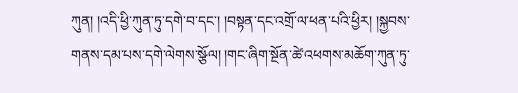ཀུན། །འདི་ཕྱི་ཀུན་ཏུ་དགེ་བ་དང་། །བསྟན་དང་འགྲོ་ལ་ཕན་པའི་ཕྱིར། །སྐྱབས་གནས་དམ་པས་དགེ་ལེགས་སྩོལ། །གང་ཞིག་སྔོན་ཚེ་འཕགས་མཆོག་ཀུན་ཏུ་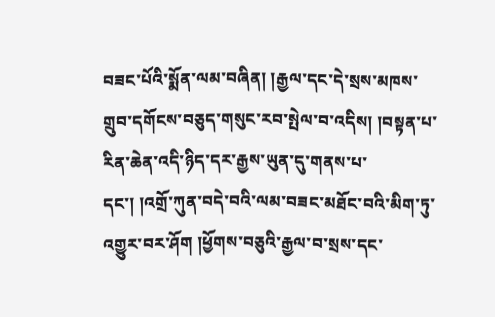བཟང་པོའི་སྨོན་ལམ་བཞིན། །རྒྱལ་དང་དེ་སྲས་མཁས་གྲུབ་དགོངས་བཅུད་གསུང་རབ་སྤེལ་བ་འདིས། །བསྟན་པ་རིན་ཆེན་འདི་ཉིད་དར་རྒྱས་ཡུན་དུ་གནས་པ་དང་། །འགྲོ་ཀུན་བདེ་བའི་ལམ་བཟང་མཐོང་བའི་མིག་ཏུ་འགྱུར་བར་ཤོག །ཕྱོགས་བཅུའི་རྒྱལ་བ་སྲས་དང་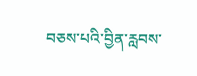བཅས་པའི་བྱིན་རླབས་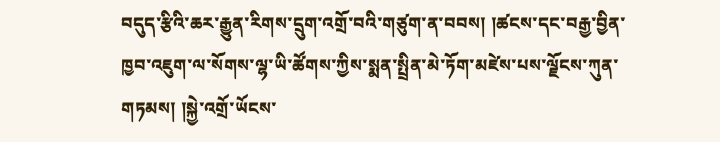བདུད་རྩིའི་ཆར་རྒྱུན་རིགས་དྲུག་འགྲོ་བའི་གཙུག་ན་བབས། །ཚངས་དང་བརྒྱ་བྱིན་ཁྱབ་འཇུག་ལ་སོགས་ལྷ་ཡི་ཚོགས་ཀྱིས་སྨན་སྤྲིན་མེ་ཏོག་མཛེས་པས་ལྗོངས་ཀུན་གཏམས། །སྐྱེ་འགྲོ་ཡོངས་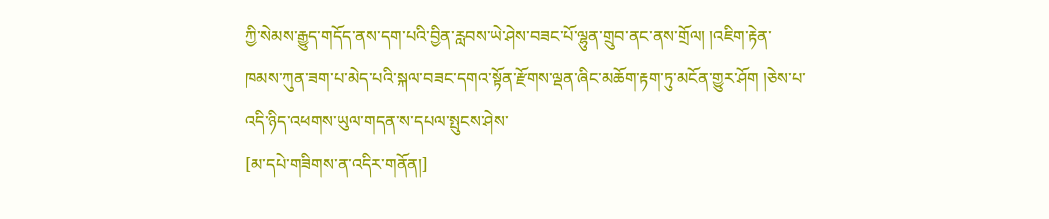ཀྱི་སེམས་རྒྱུད་གདོད་ནས་དག་པའི་བྱིན་རླབས་ཡེ་ཤེས་བཟང་པོ་ལྷུན་གྲུབ་ནང་ནས་གྲོལ། །འཇིག་རྟེན་ཁམས་ཀུན་ཟག་པ་མེད་པའི་སྐལ་བཟང་དགའ་སྟོན་རྫོགས་ལྡན་ཞིང་མཆོག་རྟག་ཏུ་མངོན་གྱུར་ཤོག །ཅེས་པ་འདི་ཉིད་འཕགས་ཡུལ་གདན་ས་དཔལ་སྤུངས་ཤེས་
[མ་དཔེ་གཟིགས་ན་འདིར་གནོན།]